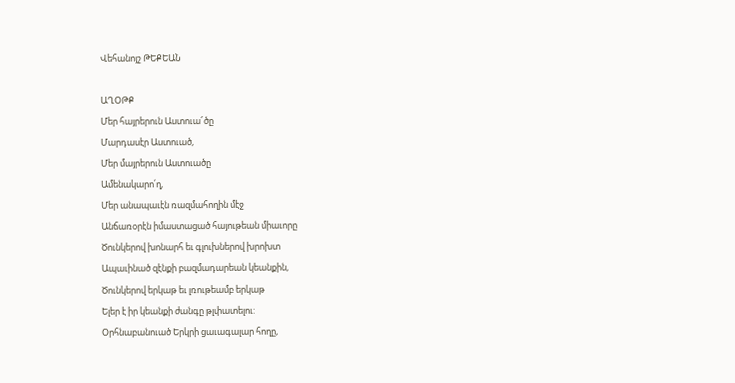Վեհանոյշ ԹԵՔԵԱՆ

ԱՂՕԹՔ
Մեր հայրերուն Աստուա՜ծը
Մարդասէր Աստուած,
Մեր մայրերուն Աստուածը
Ամենակարո՛ղ,
Մեր անապաւէն ռազմահողին մէջ
Անճառօրէն իմաստացած հայութեան միաւորը
Ծունկերով խոնարհ եւ գլուխներով խրոխտ
Ապաւինած զէնքի բազմադարեան կեանքին,
Ծունկերով երկաթ եւ լռութեամբ երկաթ
Ելեր է իր կեանքի ժանգը թլփատելու:
Օրհնաբանուած Երկրի ցաւագալար հողը,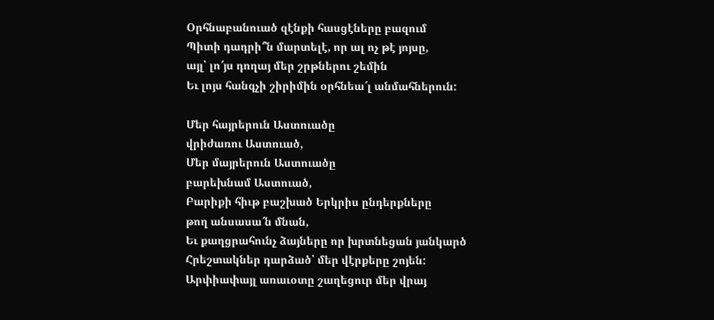Օրհնաբանուած զէնքի հասցէները բազում
Պիտի դադրի՞ն մարտելէ, որ ալ ոչ թէ յոյսը,
այլ՝ լո՜յս դողայ մեր շրթներու շեմին
Եւ լոյս հանգչի շիրիմին օրհնեա՜լ անմահներուն:

Մեր հայրերուն Աստուածը
վրիժառու Աստուած,
Մեր մայրերուն Աստուածը
բարեխնամ Աստուած,
Բարիքի հիւթ բաշխած Երկրիս ընդերքները
թող անսասա՜ն մնան,
Եւ քաղցրահունչ ձայները որ խրտնեցան յանկարծ
Հրեշտակներ դարձած՝ մեր վէրքերը շոյեն:
Արփիափայլ առաւօտը շաղեցուր մեր վրայ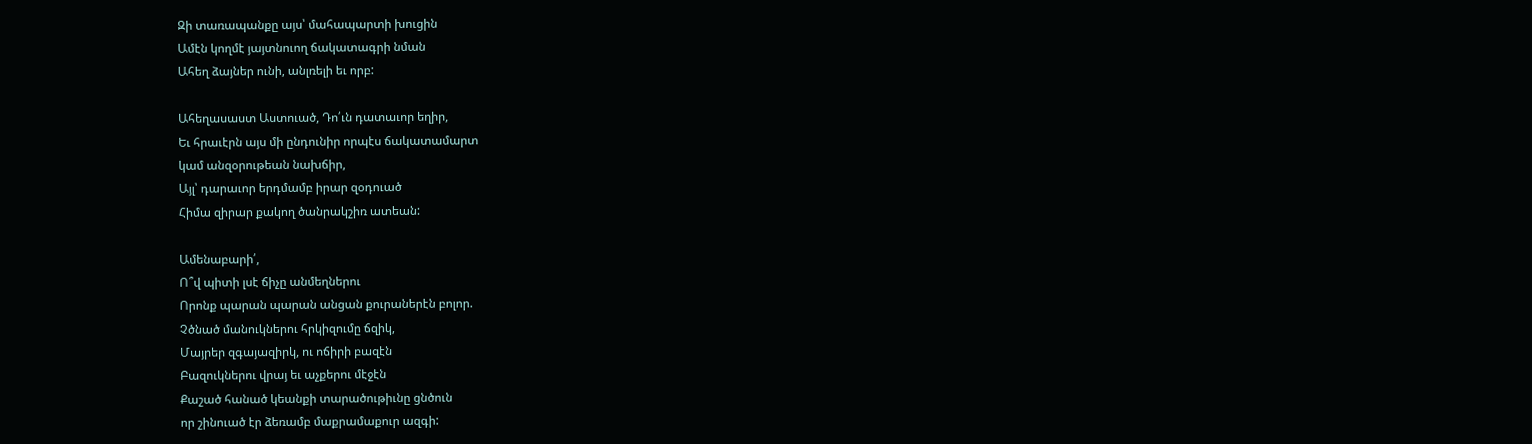Զի տառապանքը այս՝ մահապարտի խուցին
Ամէն կողմէ յայտնուող ճակատագրի նման
Ահեղ ձայներ ունի, անլռելի եւ որբ:

Ահեղասաստ Աստուած, Դո՛ւն դատաւոր եղիր,
Եւ հրաւէրն այս մի ընդունիր որպէս ճակատամարտ
կամ անզօրութեան նախճիր,
Այլ՝ դարաւոր երդմամբ իրար զօդուած
Հիմա զիրար քակող ծանրակշիռ ատեան:

Ամենաբարի՛,
Ո՞վ պիտի լսէ ճիչը անմեղներու
Որոնք պարան պարան անցան քուրաներէն բոլոր.
Չծնած մանուկներու հրկիզումը ճզիկ,
Մայրեր զգայազիրկ, ու ոճիրի բազէն
Բազուկներու վրայ եւ աչքերու մէջէն
Քաշած հանած կեանքի տարածութիւնը ցնծուն
որ շինուած էր ձեռամբ մաքրամաքուր ազգի: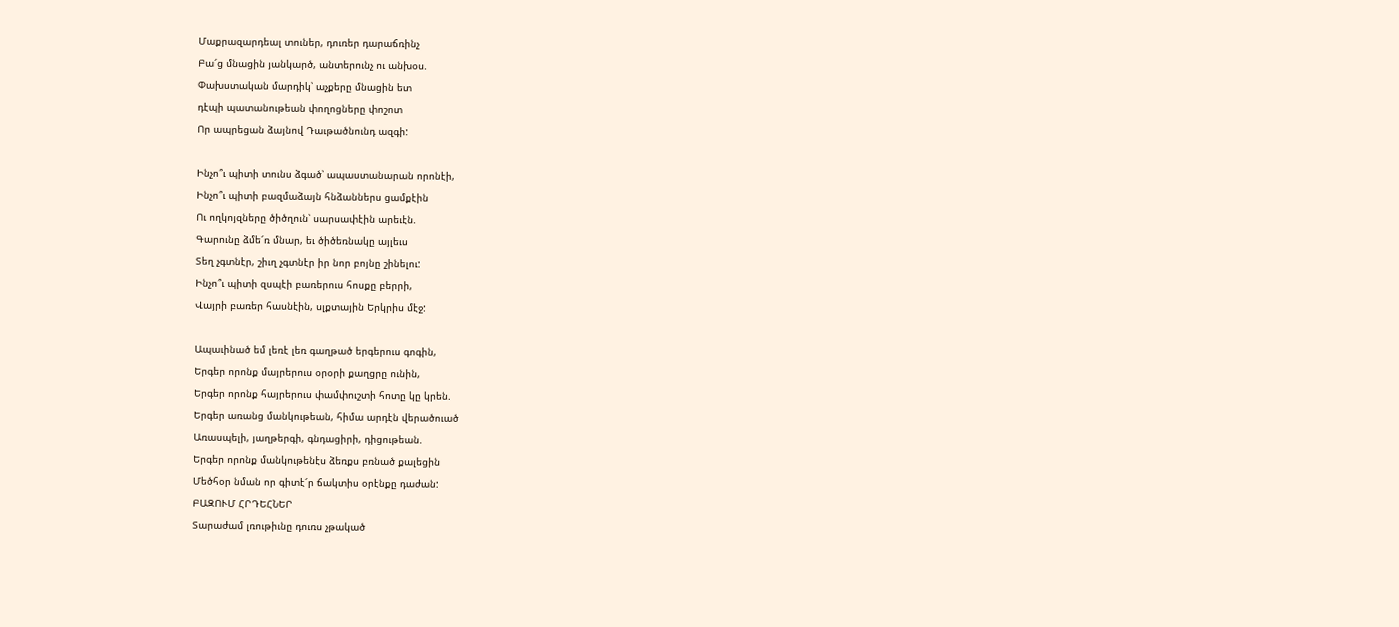Մաքրազարդեալ տուներ, դուռեր դարաճռինչ
Բա՜ց մնացին յանկարծ, անտերունչ ու անխօս.
Փախստական մարդիկ՝ աչքերը մնացին ետ
դէպի պատանութեան փողոցները փոշոտ
Որ ապրեցան ձայնով Դաւթածնունդ ազգի:

Ինչո՞ւ պիտի տունս ձգած՝ ապաստանարան որոնէի,
Ինչո՞ւ պիտի բազմաձայն հնձաններս ցամքէին
Ու ողկոյզները ծիծղուն՝ սարսափէին արեւէն.
Գարունը ձմե՜ռ մնար, եւ ծիծեռնակը այլեւս
Տեղ չգտնէր, շիւղ չգտնէր իր նոր բոյնը շինելու:
Ինչո՞ւ պիտի զսպէի բառերուս հոսքը բերրի,
Վայրի բառեր հասնէին, սլքտային Երկրիս մէջ:

Ապաւինած եմ լեռէ լեռ գաղթած երգերուս գոգին,
Երգեր որոնք մայրերուս օրօրի քաղցրը ունին,
Երգեր որոնք հայրերուս փամփուշտի հոտը կը կրեն.
Երգեր առանց մանկութեան, հիմա արդէն վերածուած
Առասպելի, յաղթերգի, գնդացիրի, դիցութեան.
Երգեր որոնք մանկութենէս ձեռքս բռնած քալեցին
Մեծհօր նման որ գիտէ՜ր ճակտիս օրէնքը դաժան:
ԲԱԶՈՒՄ ՀՐԴԵՀՆԵՐ
Տարաժամ լռութիւնը դուռս չթակած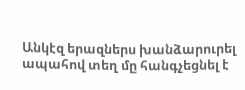Անկէզ երազներս խանձարուրել
ապահով տեղ մը հանգչեցնել է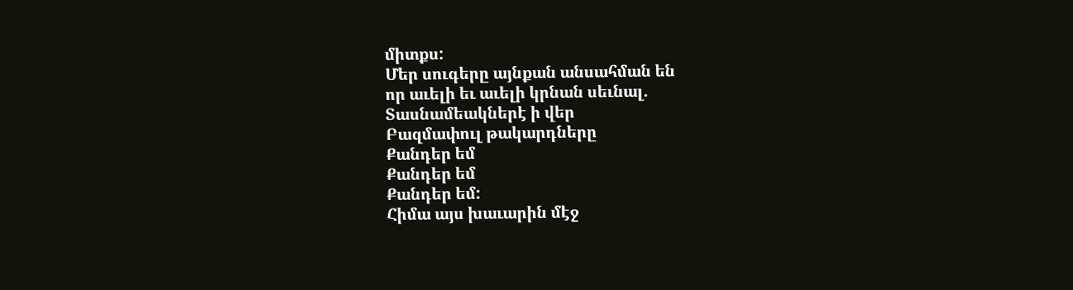միտքս:
Մեր սուգերը այնքան անսահման են
որ աւելի եւ աւելի կրնան սեւնալ.
Տասնամեակներէ ի վեր
Բազմափուլ թակարդները
Քանդեր եմ
Քանդեր եմ
Քանդեր եմ:
Հիմա այս խաւարին մէջ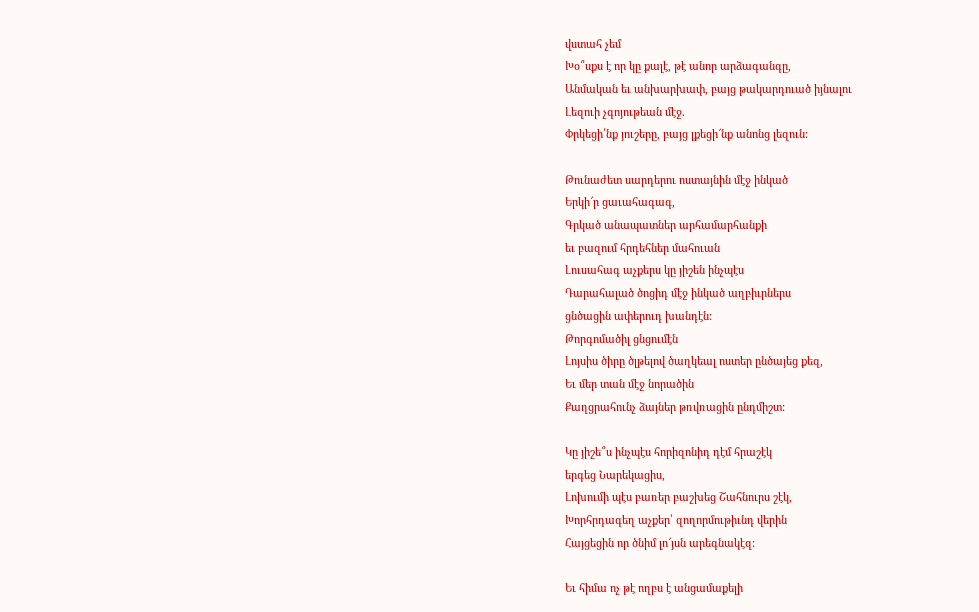վստահ չեմ
Խօ՞սքս է որ կը քալէ, թէ անոր արձագանգը,
Անմական եւ անխարխափ, բայց թակարդուած իյնալու
Լեզուի չգոյութեան մէջ.
Փրկեցի՛նք յուշերը, բայց լքեցի՜նք անոնց լեզուն:

Թունաժետ սարդերու ոստայնին մէջ ինկած
Երկի՜ր ցաւահագագ,
Գրկած անապատներ արհամարհանքի
եւ բազում հրդեհներ մահուան
Լուսահագ աչքերս կը յիշեն ինչպէս
Դարահալած ծոցիդ մէջ ինկած աղբիւրներս
ցնծացին ափերուդ խանդէն:
Թորգոմածիլ ցնցումէն
Լոյսիս ծիրը ծլթելով ծաղկեալ ոստեր ընծայեց քեզ,
Եւ մեր տան մէջ նորածին
Քաղցրահունչ ձայներ թռվռացին ընդմիշտ:

Կը յիշե՞ս ինչպէս հորիզոնիդ դէմ հրաշէկ
երգեց Նարեկացիս,
Լոխումի պէս բառեր բաշխեց Շահնուրս շէկ,
Խորհրդագեղ աչքեր՝ զողորմութիւնդ վերին
Հայցեցին որ ծնիմ լո՜յսն արեգնակէզ:

Եւ հիմա ոչ թէ ողբս է անցամաքելի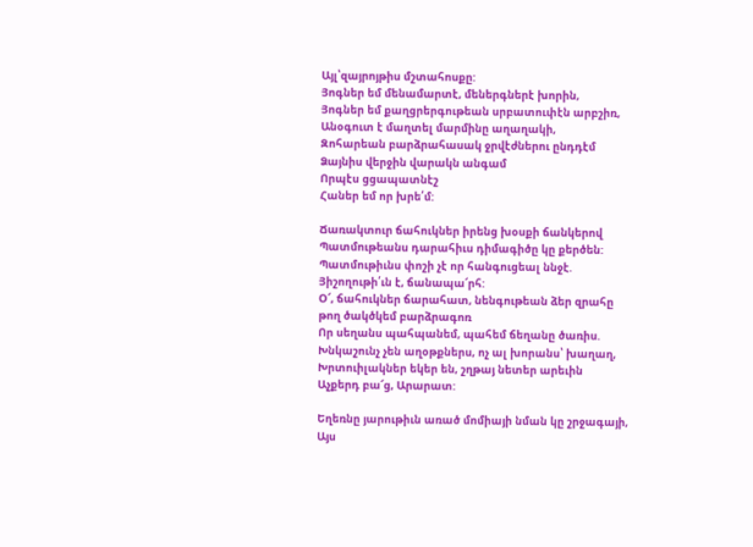Այլ՝զայրոյթիս մշտահոսքը:
Յոգներ եմ մենամարտէ, մեներգներէ խորին,
Յոգներ եմ քաղցրերգութեան սրբատուփէն արբշիռ,
Անօգուտ է մաղտել մարմինը աղաղակի,
Զոհարեան բարձրահասակ ջրվէժներու ընդդէմ
Ձայնիս վերջին վարակն անգամ
Որպէս ցցապատնէշ
Հաներ եմ որ խրե՛մ:

Ճառակտուր ճահուկներ իրենց խօսքի ճանկերով
Պատմութեանս դարահիւս դիմագիծը կը քերծեն:
Պատմութիւնս փոշի չէ որ հանգուցեալ ննջէ.
Յիշողութի՛ւն է, ճանապա՜րհ:
Օ՜, ճահուկներ ճարահատ, նենգութեան ձեր զրահը
թող ծակծկեմ բարձրագոռ
Որ սեղանս պահպանեմ, պահեմ ճեղանը ծառիս.
Խնկաշունչ չեն աղօթքներս, ոչ ալ խորանս՝ խաղաղ,
Խրտուիլակներ եկեր են, շղթայ նետեր արեւին
Աչքերդ բա՜ց, Արարատ:

Եղեռնը յարութիւն առած մոմիայի նման կը շրջագայի,
Այս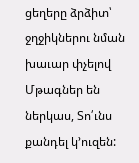ցեղերը ձրձիտ՝ ջղջիկներու նման խաւար փչելով
Մթագներ են ներկաս, Տո՛ւնս քանդել կ’ուզեն: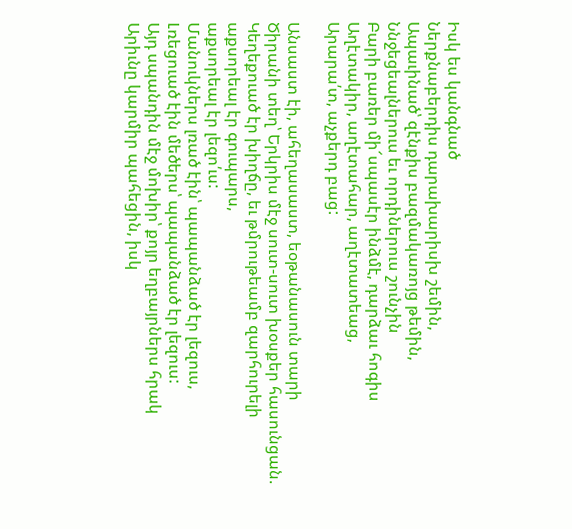Իսկ ես կանգնած
Ներքնաբերդիս դարախարիսխ շեմին,
Ապաւինած՝ զէնքիս բազմակառոյց թեմին,
Ննջեցեալներուս եւ որդիներուս շունչին
Բարի բառեր մի՜սպասէր ինձմէ, դարձաւ հոգիս
Աղէտակիր, աղէտահար, աղէտատեաց,
Արարա՛տ, աչքերդ բաց:

Անսաստ էի, ահեղասաստ, եօթանասուն տարի
Ծիրանի տեղ՝ Երկրիս մէջ սուտ-սուտ խօսքեր հասունցան.
Կեղեքուած էր խիղճը, եւ թմրութեամբ զարհուրելի
աքսորեալ էր գուպարս,
աքսորեալ էր լեզո՛ւս:
Մանուկներս լռած էին՝ պապանձած էր լեզուս,
Լռեցուած էին մեծերս՝ պապանձած էր լեզուս:
Այդ սպանդին մէջ մոխիր՝ քոյր եղբայրներս հրակ
Արիւնը կարմիր պահեցին, իսկ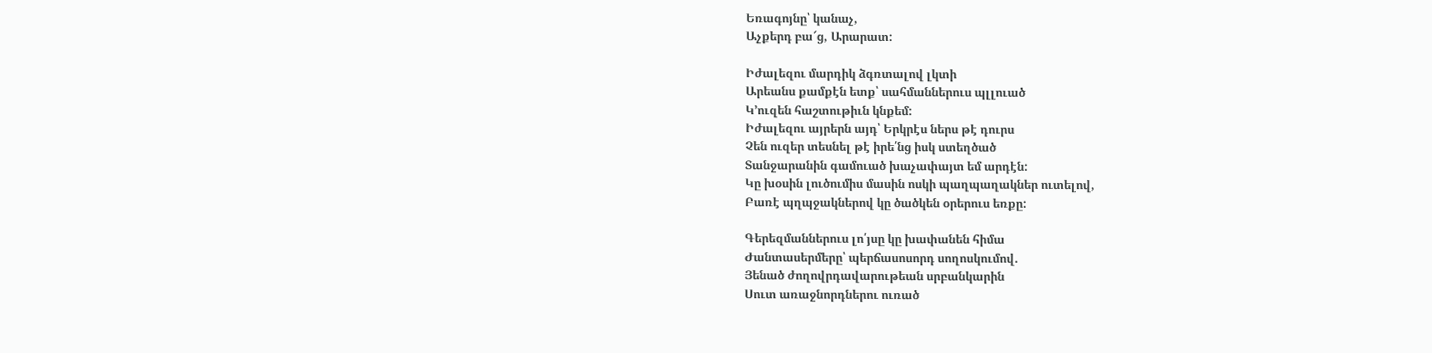Եռագոյնը՝ կանաչ,
Աչքերդ բա՜ց, Արարատ:

Իժալեզու մարդիկ ձգռտալով լկտի
Արեանս քամքէն ետք՝ սահմաններուս պլլուած
Կ’ուզեն հաշտութիւն կնքեմ:
Իժալեզու այրերն այդ՝ Երկրէս ներս թէ դուրս
Չեն ուզեր տեսնել թէ իրե՛նց իսկ ստեղծած
Տանջարանին գամուած խաչափայտ եմ արդէն:
Կը խօսին լուծումիս մասին ոսկի պաղպաղակներ ուտելով,
Բառէ պղպջակներով կը ծածկեն օրերուս եռքը:

Գերեզմաններուս լո՛յսը կը խափանեն հիմա
Ժանտասերմերը՝ պերճասոսորդ սողոսկումով.
Յենած ժողովրդավարութեան սրբանկարին
Սուտ առաջնորդներու ուռած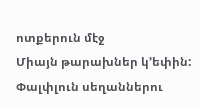ոտքերուն մէջ
Միայն թարախներ կ’եփին:
Փալփլուն սեղաններու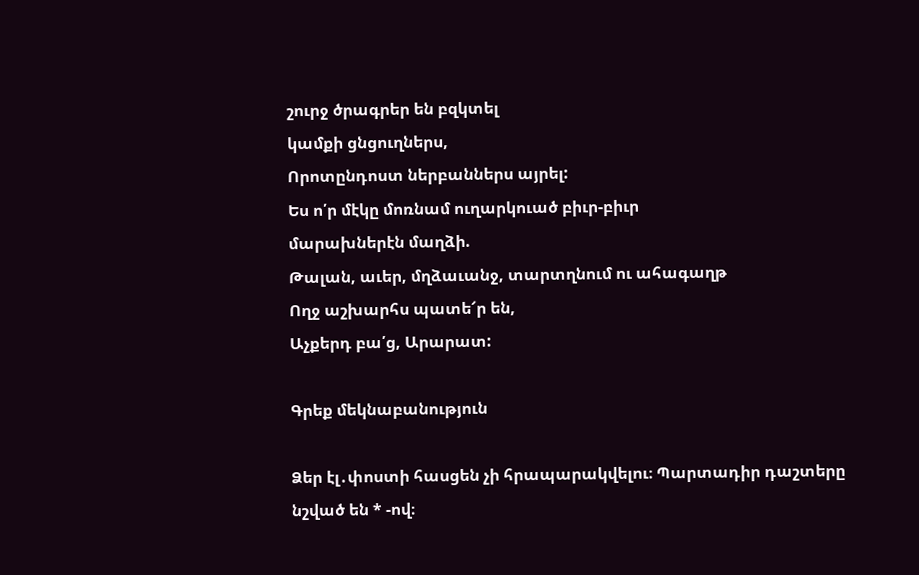շուրջ ծրագրեր են բզկտել
կամքի ցնցուղներս,
Որոտընդոստ ներբաններս այրել:
Ես ո՛ր մէկը մոռնամ ուղարկուած բիւր-բիւր
մարախներէն մաղձի.
Թալան, աւեր, մղձաւանջ, տարտղնում ու ահագաղթ
Ողջ աշխարհս պատե՜ր են,
Աչքերդ բա՛ց, Արարատ:

Գրեք մեկնաբանություն

Ձեր էլ․փոստի հասցեն չի հրապարակվելու։ Պարտադիր դաշտերը նշված են * -ով։